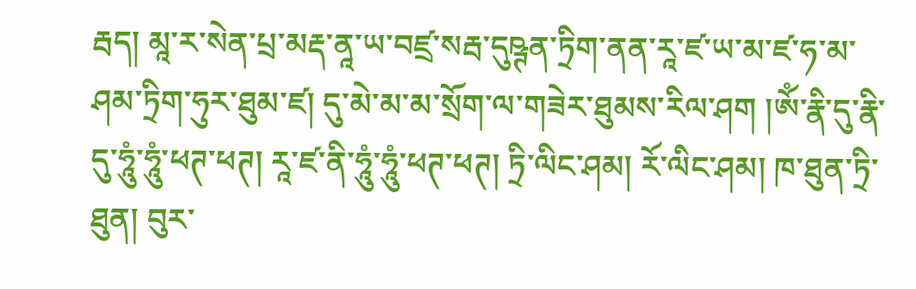རྦད། མཱ་ར་སེན་པྲ་མརྡ་ནཱ་ཡ་བཛྲ་སརྦ་དུཥྚན་ཏྲིག་ནན་རཱ་ཛ་ཡ་མ་ཛ་ཧ་མ་ཤམ་ཏྲིག་ཧུར་ཐུམ་ཛ། དུ་མེ་མ་མ་སྲོག་ལ་གཟེར་ཐུམས་རིལ་ཤག །ཨོཾ་རྣི་དུ་རྣི་དུ་ཧཱུཾ་ཧཱུཾ་ཕཊ་ཕཊ། རཱ་ཛ་ནི་ཧཱུཾ་ཧཱུཾ་ཕཊ་ཕཊ། ཏྲི་ལིང་ཤམ། རོ་ལིང་ཤམ། ཁ་ཐུན་ཏྲི་ཐུན། བུར་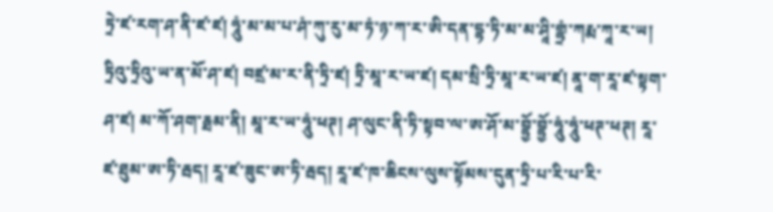ཏྲེ་ཛ་རག་ཤ་ནི་ཛ་ཛ། ཧཱུཾ་མ་མ་པ་ཤཾ་ཀུ་རུ་མ་ཏཾ་ཉ་ཀ་ར་ཨི་དན་དྷ་ཏི་མ་མ་ཤཱི་གྷྲཾ་ཀརྨ་ཀཱ་ར་ཡ། ཏྲིའུ་ཏྲིའུ་ཡ་ན་མོ་ཤ་ཛ། བཛྲ་མ་ར་ནི་ཏྲི་ཛ། ཏྲི་མཱ་ར་ཡ་ཛ། དམ་སྲི་ཏྲི་མཱ་ར་ཡ་ཛ། ནཱ་ག་རཱ་ཛ་སྟག་ཤ་ཛ། མ་ཀོ་ཤག་རྠམ་ནི། མཱ་ར་ཡ་ཧཱུཾ་ཕཊ། ཤ་ལུང་ནི་ཏི་སྟབ་ལ་ཨ་ཤོ་མ་བྷྱོ་བྷྱོ་ཧཱུཾ་ཧཱུཾ་ཕཊ་ཕཊ། རཱ་ཛ་ཐུམ་ཨ་ཏི་རྦད། རཱ་ཛ་ཟུང་ཨ་ཏི་རྦད། རཱ་ཛ་ཁ་ཆིངས་ལུས་སྟོམས་དུན་ཏྲི་པ་རི་པ་རི་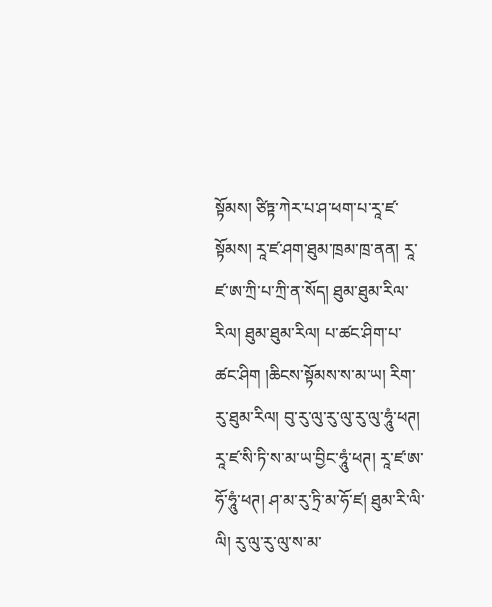སྟོམས། ཙིཏྟ་ཀེར་པ་ཤ་ཕག་པ་རཱ་ཛ་སྟོམས། རཱ་ཛ་ཤག་ཐུམ་ཁྲམ་ཁྲ་ནན། རཱ་ཛ་ཨ་ཀྲི་པ་ཀྲི་ན་སོད། ཐུམ་ཐུམ་རིལ་རིལ། ཐུམ་ཐུམ་རིལ། པ་ཚང་ཤིག་པ་ཚང་ཤིག །ཆིངས་སྟོམས་ས་མ་ཡ། རིག་རུ་ཐུམ་རིལ། བུ་རུ་ལུ་རུ་ལུ་རུ་ལུ་ཧཱུཾ་ཕཊ། རཱ་ཛ་སི་ཏི་ས་མ་ཡ་བྱིང་ཧཱུཾ་ཕཊ། རཱ་ཛ་ཨ་ཧོ་ཧཱུཾ་ཕཊ། ཤ་མ་རུ་ཏྲི་མ་ཧོ་ཛ། ཐུམ་རི་ལི་ལི། རུ་ལུ་རུ་ལུ་ས་མ་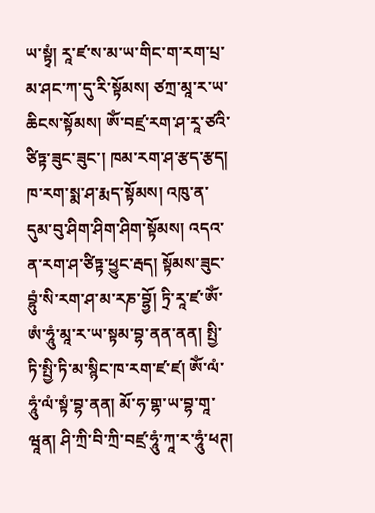ཡ་སྟྭཾ། རཱ་ཛ་ས་མ་ཡ་གིང་ག་རག་པྲ་མ་ཤང་ཀ་དུ་རི་སྟོམས། ཙཀྲ་མཱ་ར་ཡ་ཆིངས་སྟོམས། ཨོཾ་བཛྲ་རག་ཤ་རཱ་ཙའི་ཙིཏྟ་ཟུང་ཟུང་། ཁམ་རག་ཤ་རྩད་རྩད། ཁ་རག་སྨ་ཤ་རྨད་སྟོམས། འཁུ་ན་དུམ་བུ་ཤིག་ཤིག་ཤིག་སྟོམས། འདའ་ན་རག་ཤ་ཙིཏྟ་ཕྱུང་རྦད། སྟོམས་ཟུང་བྷུཾ་སི་རག་ཤ་མ་རཎ་བྷྱོ། ཏྲི་རཱ་ཛ་ཨོཾ་ཨཾ་ཧཱུཾ་མཱ་ར་ཡ་སྟམ་བྷ་ནན་ནན། སྤྱི་ཏི་སྤྱི་ཏི་མ་སྙིང་ཁ་རག་ཛ་ཛ། ཨོཾ་ལཾ་ཧཱུཾ་ལཾ་སྟཾ་བྷ་ནན། མོ་ཧ་གྷ་ཡ་བྷ་གཱ་ཝཱན། ཤི་ཀྲི་བི་ཀྲི་བཛྲ་ཧཱུཾ་ཀཱ་ར་ཧཱུཾ་ཕཊ།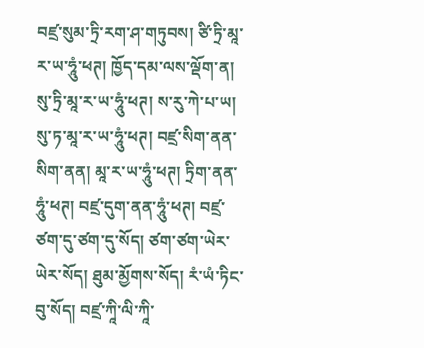བཛྲ་སུམ་ཏྲི་རག་ཤ་གཏུབས། ཙི་ཏྲི་མཱ་ར་ཡ་ཧཱུཾ་ཕཊ། ཁྱོད་དམ་ལས་ལྡོག་ན། སུ་ཏྲི་མཱ་ར་ཡ་ཧཱུཾ་ཕཊ། ས་རུ་ཀེ་པ་ཡ། སུ་ཏ་མཱ་ར་ཡ་ཧཱུཾ་ཕཊ། བཛྲ་སིག་ནན་སིག་ནན། མཱ་ར་ཡ་ཧཱུཾ་ཕཊ། ཏྲིག་ནན་ཧཱུཾ་ཕཊ། བཛྲ་དུག་ནན་ཧཱུཾ་ཕཊ། བཛྲ་ཙག་དུ་ཙག་དུ་སོད། ཙག་ཙག་ཡེར་ཡེར་སོད། ཐུམ་མྱོགས་སོད། རཾ་ཡཾ་ཏིང་བུ་སོད། བཛྲ་ཀཱི་ལི་ཀཱི་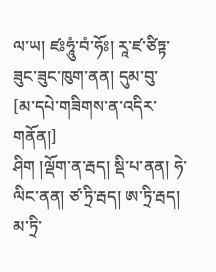ལ་ཡ། ཛཿཧཱུཾ་བཾ་ཧོཿ། རཱ་ཛ་ཙིཏྟ་ཟུང་ཟུང་ཁུག་ནན། དུམ་བུ་
[མ་དཔེ་གཟིགས་ན་འདིར་གནོན།]
ཤིག །ལྡོག་ན་རྦད། སྡི་པ་ནན། ཧེ་ལིང་ནན། ཙ་ཏྲི་རྦད། ཨ་ཏྲི་རྦད། མ་ཏྲི་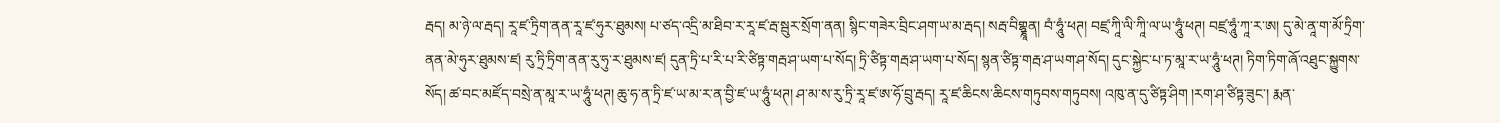རྦད། མ་ཉེ་ལ་རྦད། རཱ་ཛ་ཏྲིག་ནན་རཱ་ཛ་ཧུར་ཐུམས། པ་ཙད་འདྲི་མ་ཐིབ་ར་རཱ་ཛ་རྦ་སྦུར་སྲོག་ནན། སྙིང་གཟེར་བྲིང་ཤག་ཡ་མ་རྦད། སརྦ་བིགྷྣཱན། བཾ་ཧཱུཾ་ཕཊ། བཛྲ་ཀཱི་ལི་ཀཱི་ལ་ཡ་ཧཱུཾ་ཕཊ། བཛྲ་ཧཱུཾ་ཀཱ་ར་ཨ། དུ་མེ་ནཱ་ག་མོ་ཏྲིག་ནན་མེ་ཧུར་ཐུམས་ཛ། རུ་ཏྲི་ཏྲིག་ནན་རུ་ཧུ་ར་ཐུམས་ཛ། དུན་ཏྲི་པ་རི་པ་རི་ཙིཏྟ་གརྦ་ཤ་ཡག་པ་སོད། ཏྲི་ཙིཏྟ་གརྦ་ཤ་ཡག་པ་སོད། སྙན་ཙིཏྟ་གརྦ་ཤ་ཡག་ཤ་སོད། དུང་སྐྱེང་པ་ཏ་མཱ་ར་ཡ་ཧཱུཾ་ཕཊ། ཏིག་ཏིག་ཞོ་འཐུང་སྐྱུགས་སོད། ཚ་བང་མཛོད་བསྲེ་ན་མཱ་ར་ཡ་ཧཱུཾ་ཕཊ། ཆུ་ཧ་ན་ཏྲི་ཛ་ཡ་མ་ར་ན་བྱི་ཛ་ཡ་ཧཱུཾ་ཕཊ། ཤ་མ་ས་རུ་ཏྲི་རཱ་ཛ་ཨ་ཧོ་བྲུ་རྦད། རཱ་ཛ་ཆིངས་ཆིངས་གཏུབས་གཏུབས། འཁུ་ན་དུ་ཙིཏྟ་ཤིག །རག་ཤ་ཙིཏྟ་ཟུང་། རྨན་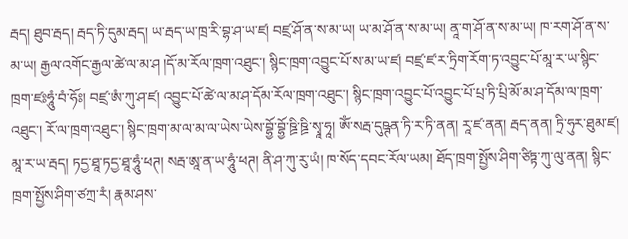རྦད། ཐུབ་རྦད། རྦད་ཏི་དུམ་རྦད། ཡ་རྦད་ཡ་ཁྲ་རི་བྷ་ཤ་ཡ་ཛ། བཛྲ་ཤོ་ན་ས་མ་ཡ། ཡ་མ་ཤོ་ན་ས་མ་ཡ། ནཱ་ག་ཤོ་ན་ས་མ་ཡ། ཁ་རག་ཤོ་ན་ས་མ་ཡ། རྒྱལ་འགོང་རྒྱལ་ཚེ་ལ་མ་ཤ །དོ་མ་རོལ་ཁྲག་འཐུང་། སྙིང་ཁྲག་འབྱུང་པོ་ས་མ་ཡ་ཛ། བཛྲ་ཛ་ར་ཏྲིག་རོག་ཏ་འབྱུང་པོ་མཱ་ར་ཡ་སྙིང་ཁྲག་ཛཿཧཱུཾ་བཾ་ཧོཿ། བཛྲ་ཨཾ་ཀུ་ཤ་ཛ། འབྱུང་པོ་ཚེ་ལ་མ་ཤ་དོམ་རོལ་ཁྲག་འཐུང་། སྙིང་ཁྲག་འབྱུང་པོ་འབྱུང་པོ་པྲ་ཏི་པྲི་མོ་མ་ཤ་དོམ་ལ་ཁྲག་འཐུང་། རོ་ལ་ཁྲག་འཐུང་། སྙིང་ཁྲག་མ་ལ་མ་ལ་ཡེས་ཡེས་བྷྱོ་བྷྱོ་ཋྲི་ཋྲི་སྭཱ་ཧཱ། ཨོཾ་སརྦ་དུཥྚན་ཏི་ར་ཏི་ནན། རཱ་ཛ་ནན། རྦད་ནན། ཏྲི་ཧུར་ཐུམ་ཛ། མཱ་ར་ཡ་རྦད། ཏདྱ་ཐཱ་ཏདྱ་ཐཱ་ཧཱུཾ་ཕཊ། སརྦ་ཨཱ་ན་ཡ་ཧཱུཾ་ཕཊ། ནི་ཤ་ཀུ་རུ་ཡཾ། ཁ་སོད་དབང་རོལ་ཡམ། ཐོད་ཁྲག་སྤྱོས་ཤིག་ཙིཏྟ་ཀུ་ལུ་ནན། སྙིང་ཁྲག་སྤྱོས་ཤིག་ཙཀྲ་རཾ། རྣམ་ཤས་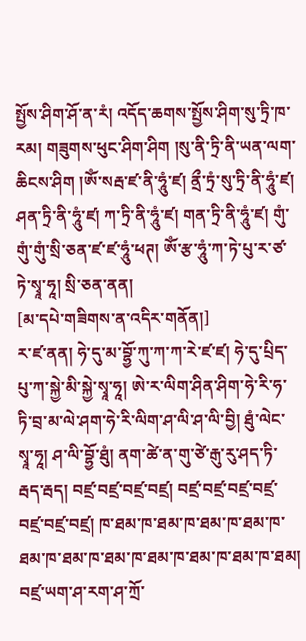སྤྱོས་ཤིག་ཤོ་ན་རཾ། འདོད་ཆགས་སྤྱོས་ཤིག་སུ་ཏྲི་ཁ་རམ། གཟུགས་ཕུང་ཤིག་ཤིག །སུ་ནི་ཏྲི་ནི་ཡན་ལག་ཆིངས་ཤིག །ཨོཾ་སརྦ་ཛ་ནི་ཧཱུཾ་ཛ། ནྲྀ་ཏྲཾ་སུ་ཏྲི་ནི་ཧཱུཾ་ཛ། ཤན་ཏྲི་ནི་ཧཱུཾ་ཛ། ཀ་ཏྲི་ནི་ཧཱུཾ་ཛ། གན་ཏྲི་ནི་ཧཱུཾ་ཛ། གུཾ་གུཾ་གུཾ་སྲི་ཅན་ཛ་ཛ་ཧཱུཾ་ཕཊ། ཨོཾ་རྩ་ཧཱུཾ་ཀ་ཏེ་པུ་ར་ཙ་ཏེ་སྭཱ་ཧཱ། སྲི་ཅན་ནན།
[མ་དཔེ་གཟིགས་ན་འདིར་གནོན།]
ར་ཛ་ནན། ཧེ་དུ་མ་བྷྱོ་ཀུ་ཀ་ཀ་རེ་ཛ་ཛ། ཧེ་དུ་པྲིད་པུ་ཀ་སྐྱེ་མི་སྐྱེ་སྭཱ་ཧཱ། ཨེ་ར་ལིག་ཤིན་ཤིག་ཧེ་རི་ཧ་ཏི་བྲ་མ་ལེ་ཤག་ཧེ་རི་ལིག་ཤ་ལི་ཤ་ལི་བྱི། ཐུཾ་ལེང་སྭཱ་ཧཱ། ཤ་ལི་བྷྱོ་ཐུཾ། ནག་ཚེ་ན་གུ་ཙེ་རྒུ་རུ་ཤད་ཏི་རྦད་རྦད། བཛྲ་བཛྲ་བཛྲ་བཛྲ། བཛྲ་བཛྲ་བཛྲ་བཛྲ་བཛྲ་བཛྲ་བཛྲ། ཁ་ཐམ་ཁ་ཐམ་ཁ་ཐམ་ཁ་ཐམ་ཁ་ཐམ་ཁ་ཐམ་ཁ་ཐམ་ཁ་ཐམ་ཁ་ཐམ་ཁ་ཐམ་ཁ་ཐམ། བཛྲ་ཡག་ཤ་རག་ཤ་ཀྲོ་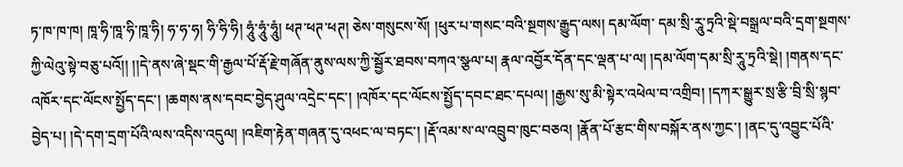ཏ་ཁ་ཁ་ཁ། ཁཱ་ཧི་ཁཱ་ཧི་ཁཱ་ཧི། ཧ་ཧ་ཧ། ཧི་ཧི་ཧི། ཧཱུཾ་ཧཱུཾ་ཧཱུཾ། ཕཊ་ཕཊ་ཕཊ། ཅེས་གསུངས་སོ། །ཕུར་པ་གསང་བའི་སྔགས་རྒྱུད་ལས། དམ་ལོག་ དམ་སྲི་རཱུ་ཏྲའི་སྡེ་བསྒྲལ་བའི་དྲག་སྔགས་ཀྱི་ལེའུ་སྟེ་བཅུ་པའོ།། །།དེ་ནས་ཞེ་སྡང་གི་རྒྱལ་པོ་རྡོ་རྗེ་གཞོན་ནུས་ལས་ཀྱི་སྦྱོར་ཐབས་བཀའ་སྩལ་པ། རྣལ་འབྱོར་དོན་དང་ལྡན་པ་ལ། །དམ་ལོག་དམ་སྲི་རཱུ་ཏྲའི་སྡེ། །གནས་དང་འཁོར་དང་ལོངས་སྤྱོད་དང་། །ཆགས་ནས་དབང་བྱེད་ཤུལ་འདྲེང་དང་། །འཁོར་དང་ལོངས་སྤྱོད་དབང་ཐང་དཔལ། །རྒྱས་སུ་མི་སྟེར་འཕེལ་བ་འགྲིབ། །དཀར་སྒྱུར་སྲ་རྩི་བྲི་སྲི་སྙབ་བྱེད་པ། །དེ་དག་དྲག་པོའི་ལས་འདིས་འདུལ། །འཇིག་རྟེན་གཞན་དུ་འཕང་ལ་བཏང་། །རྡོ་འམ་ས་ལ་འབྲུབ་ཁུང་བཅའ། །རྣོན་པོ་རྩང་གིས་བསྐོར་ནས་ཀྱང་། །ནང་དུ་འབྱུང་པོའི་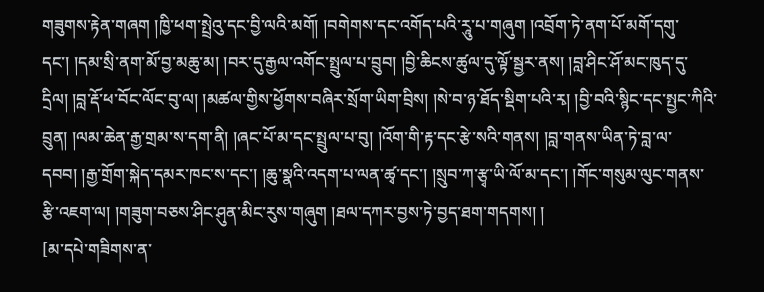གཟུགས་རྟེན་གཞག །ཁྱི་ཕག་སྤྲེའུ་དང་བྱི་ལའི་མགོ། །བགེགས་དང་འགོད་པའི་རཱུ་པ་གཞུག །འབྲོག་ཏེ་ནག་པོ་མགོ་དགུ་དང་། །དམ་སྲི་ནག་མོ་བྱ་མཆུ་མ། །བར་དུ་རྒྱལ་འགོང་སྤྲུལ་པ་བྲུབ། །བྱི་ཆིངས་ཚུལ་དུ་ལྟོ་སྦྱར་ནས། །བླ་ཤིང་ཤོ་མང་ཁུད་དུ་དྲིལ། །བླ་རྡོ་ཕ་བོང་ལོང་བུ་ལ། །མཚལ་གྱིས་ཕྱོགས་བཞིར་སྲོག་ཡིག་བྲིས། །སེ་བ་ཉ་ཐོད་སྡིག་པའི་རྭ། །བྱི་བའི་སྙིང་དང་སྤྱང་ཀིའི་བྲུན། །ལམ་ཆེན་རྒྱ་གྲམ་ས་དག་ནི། །ཞང་པོ་མ་དང་སྤྲུལ་པ་བུ། །འོག་གི་རྟ་དང་རྩེ་སའི་གནས། །བླ་གནས་ཡིན་ཏེ་བླ་ལ་དབབ། །རྒྱ་གྲོག་སྐེད་དམར་ཁང་ས་དང་། །ཆུ་སྣའི་འདག་པ་ལན་ཚྭ་དང་། །སྲུབ་ཀ་རྩྭ་ཡི་ལོ་མ་དང་། །གོང་གསུམ་ལུང་གནས་རྩི་འཇག་ལ། །གཟུག་བཅས་ཤིང་ཤུན་མིང་རུས་གཞུག །ཐལ་དཀར་བྱས་ཏེ་བྱད་ཐག་གདགས། །
[མ་དཔེ་གཟིགས་ན་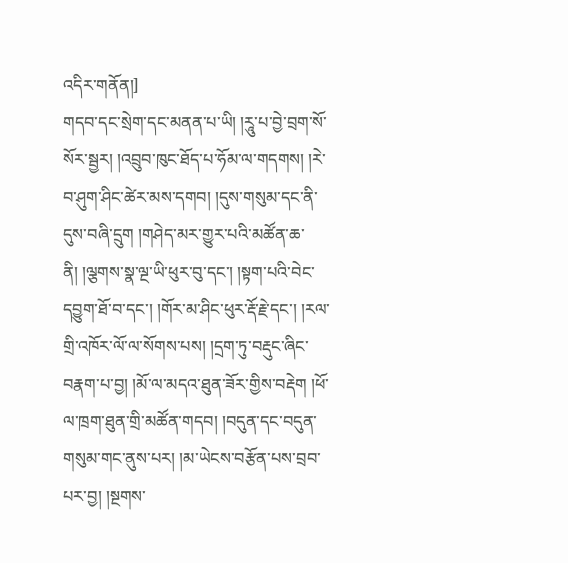འདིར་གནོན།]
གདབ་དང་སྲེག་དང་མནན་པ་ཡི། །རཱུ་པ་བྱེ་བྲག་སོ་སོར་སྦྱར། །འབྲུབ་ཁུང་ཐོད་པ་ཧོམ་ལ་གདགས། །རེ་བ་ཤུག་ཤིང་ཚེར་མས་དགབ། །དུས་གསུམ་དང་ནི་དུས་བཞི་དྲུག །གཤེད་མར་གྱུར་པའི་མཚོན་ཆ་ནི། །ལྕགས་སྣ་ལྔ་ཡི་ཕུར་བུ་དང་། །སྟག་པའི་བེང་དབྱུག་ཐོ་བ་དང་། །གོར་མ་ཤིང་ཕུར་རྡོ་རྗེ་དང་། །རལ་གྲི་འཁོར་ལོ་ལ་སོགས་པས། །དྲག་ཏུ་བརྡུང་ཞིང་བརྣག་པ་བྱ། །མོ་ལ་མདའ་ཐུན་ཟོར་གྱིས་བརྡེག །ཕོ་ལ་ཁྲག་ཐུན་གྲི་མཚོན་གདབ། །བདུན་དང་བདུན་གསུམ་གང་ནུས་པར། །མ་ཡེངས་བརྩོན་པས་བྲབ་པར་བྱ། །སྔགས་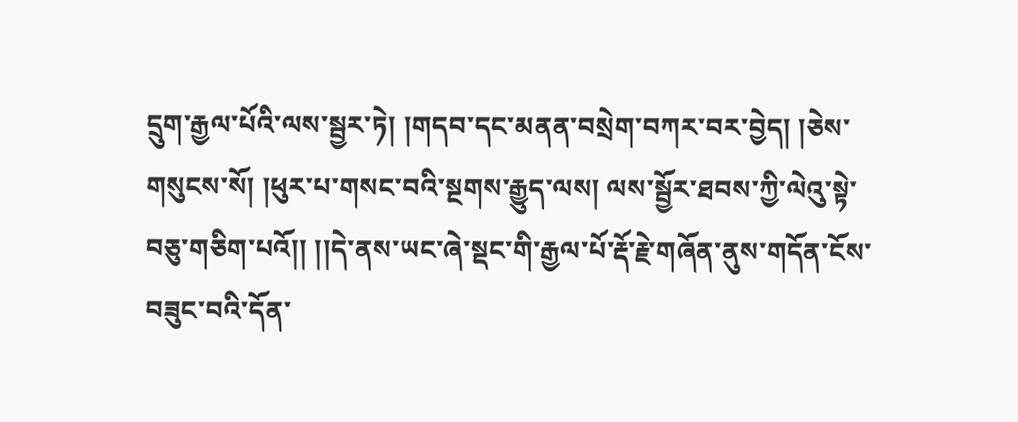དྲུག་རྒྱལ་པོའི་ལས་སྦྱར་ཏེ། །གདབ་དང་མནན་བསྲེག་བཀར་བར་བྱེད། །ཅེས་གསུངས་སོ། །ཕུར་པ་གསང་བའི་སྔགས་རྒྱུད་ལས། ལས་སྦྱོར་ཐབས་ཀྱི་ལེའུ་སྟེ་བཅུ་གཅིག་པའོ།། །།དེ་ནས་ཡང་ཞེ་སྡང་གི་རྒྱལ་པོ་རྡོ་རྗེ་གཞོན་ནུས་གདོན་ངོས་བཟུང་བའི་དོན་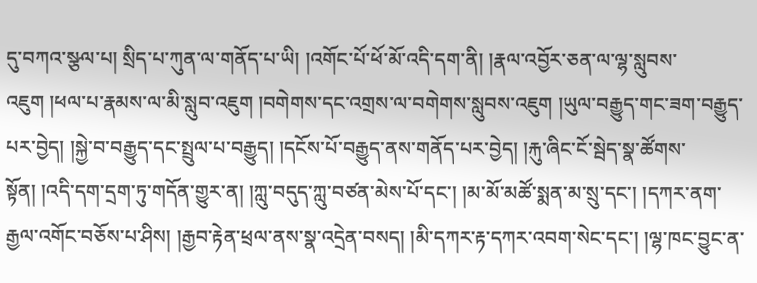དུ་བཀའ་སྩལ་པ། སྲིད་པ་ཀུན་ལ་གནོད་པ་ཡི། །འགོང་པོ་ཕོ་མོ་འདི་དག་ནི། །རྣལ་འབྱོར་ཅན་ལ་ལྷ་སླུབས་འཇུག །ཕལ་པ་རྣམས་ལ་མི་སླུབ་འཇུག །བགེགས་དང་འགྲས་ལ་བགེགས་སླུབས་འཇུག །ཡུལ་བརྒྱུད་གང་ཟག་བརྒྱུད་པར་བྱེད། །སྐྱེ་བ་བརྒྱུད་དང་སྤྲུལ་པ་བརྒྱུད། །དངོས་པོ་བརྒྱུད་ནས་གནོད་པར་བྱེད། །རྐུ་ཞིང་ངོ་སྦེད་སྣ་ཚོགས་སྟོན། །འདི་དག་དྲག་ཏུ་གདོན་གྱུར་ན། །ཀླུ་བདུད་ཀླུ་བཙན་མེས་པོ་དང་། །མ་མོ་མཚོ་སྨན་མ་སྲུ་དང་། །དཀར་ནག་རྒྱལ་འགོང་བཅོས་པ་ཤིས། །རྒྱབ་རྟེན་ཕྲལ་ནས་སྣ་འདྲེན་བསད། །མི་དཀར་རྟ་དཀར་འབག་སེང་དང་། །ལྷ་ཁང་བྱུང་ན་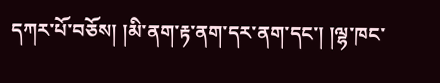དཀར་པོ་བཅོས། །མི་ནག་རྟ་ནག་དར་ནག་དང་། །ལྷ་ཁང་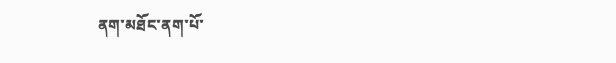ནག་མཐོང་ནག་པོ་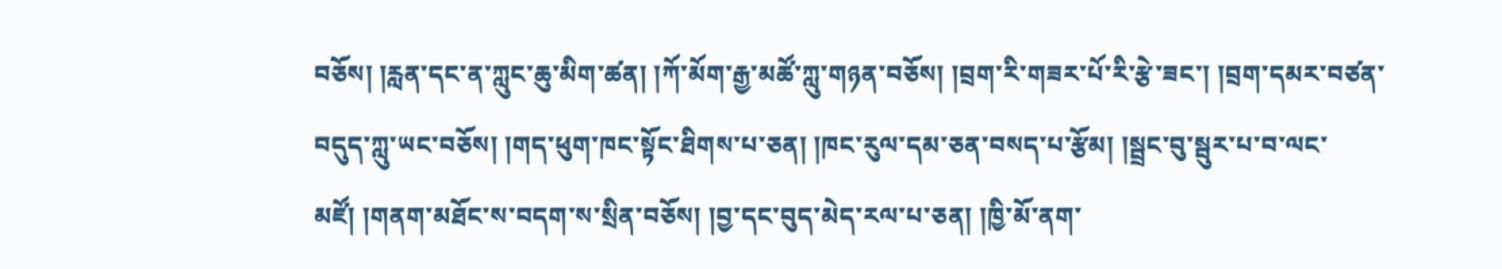བཅོས། །རླན་དང་ན་ཀླུང་ཆུ་མིག་ཚན། །ཀོ་མོག་རྒྱ་མཚོ་ཀླུ་གཉན་བཅོས། །བྲག་རི་གཟར་པོ་རི་རྩེ་ཟང་། །བྲག་དམར་བཙན་བདུད་ཀླུ་ཡང་བཅོས། །གད་ཕུག་ཁང་སྟོང་ཐིགས་པ་ཅན། །ཁང་རུལ་དམ་ཅན་བསད་པ་རྩོམ། །སྦྲང་བུ་སྦུར་པ་བ་ལང་མཛོ། །གནག་མཐོང་ས་བདག་ས་སྲིན་བཅོས། །བྱ་དང་བུད་མེད་རལ་པ་ཅན། །ཁྱི་མོ་ནག་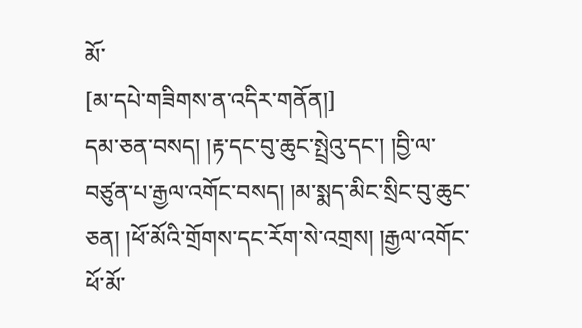མོ་
[མ་དཔེ་གཟིགས་ན་འདིར་གནོན།]
དམ་ཅན་བསད། །རྟ་དང་བུ་ཆུང་སྤྲེའུ་དང་། །བྱི་ལ་བཙུན་པ་རྒྱལ་འགོང་བསད། །མ་སྨད་མིང་སྲིང་བུ་ཆུང་ཅན། །ཕོ་མོའི་གྲོགས་དང་རོག་སེ་འགྲས། །རྒྱལ་འགོང་ཕོ་མོ་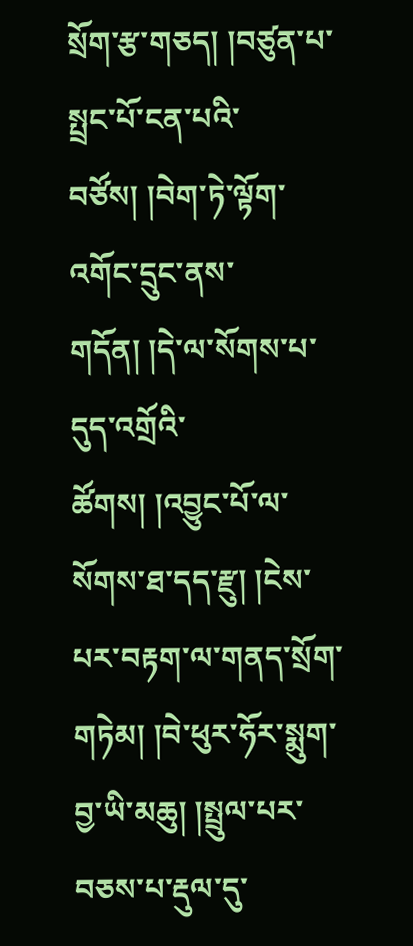སྲོག་རྩ་གཅད། །བཙུན་པ་སྤྲང་པོ་ངན་པའི་བཙོས། །བེག་ཏེ་ལྟོག་འགོང་དྲུང་ནས་གདོན། །དེ་ལ་སོགས་པ་དུད་འགྲོའི་ཚོགས། །འབྱུང་པོ་ལ་སོགས་ཐ་དད་རྫུ། །ངེས་པར་བརྟག་ལ་གནད་སྲོག་གཏེམ། །བེ་ཕུར་ཧོར་སྨུག་བྱ་ཡི་མཆུ། །སྤྲུལ་པར་བཅས་པ་རྡུལ་དུ་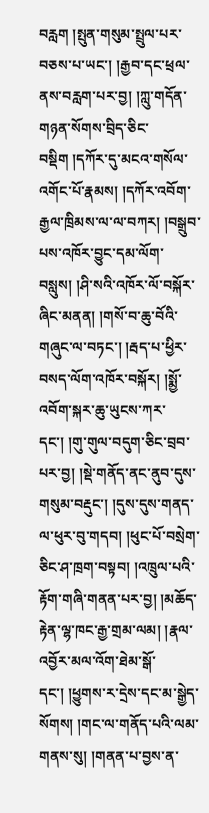བརླག །སྤུན་གསུམ་སྤྲུལ་པར་བཅས་པ་ཡང་། །རྒྱབ་དང་ཕྲལ་ནས་བརླག་པར་བྱ། །ཀླུ་གདོན་གཉན་སོགས་བྲིད་ཅིང་བསྡིག །དཀོར་དུ་མངའ་གསོལ་འགོང་པོ་རྣམས། །དཀོར་འབོག་རྒྱལ་ཁྲིམས་ལ་ལ་བཀར། །བསྒྲུབ་པས་འཁོར་བྱུང་དམ་ལོག་བསླུས། །ཤི་སའི་འཁོར་ལོ་བསྐོར་ཞིང་མནན། །གསོ་བ་ཆུ་བོའི་གཞུང་ལ་བཏང་། །རྦད་པ་ཕྱིར་བསད་ལོག་འཁོར་བསྐོར། །སྨྱོ་འབོག་སྐར་ཆུ་ཡུངས་ཀར་དང་། །གུ་གུལ་བདུག་ཅིང་བྲབ་པར་བྱ། །སྡེ་གནོད་ནང་ནུབ་དུས་གསུམ་བརྡུང་། །དུས་དུས་གནད་ལ་ཕུར་བུ་གདབ། །ཕུང་པོ་བསྲེག་ཅིང་ཤ་ཁྲག་བསྟབ། །འཁྲུལ་པའི་རྟོག་གཞི་གནན་པར་བྱ། །མཆོད་རྟེན་ལྷ་ཁང་རྒྱ་གྲམ་ལམ། །རྣལ་འབྱོར་མལ་འོག་ཐེམ་སྒོ་དང་། །ཕྱུགས་ར་དྲེས་དང་མ་སྒྱེད་སོགས། །གང་ལ་གནོད་པའི་ལམ་གནས་སུ། །གནན་པ་བྱས་ན་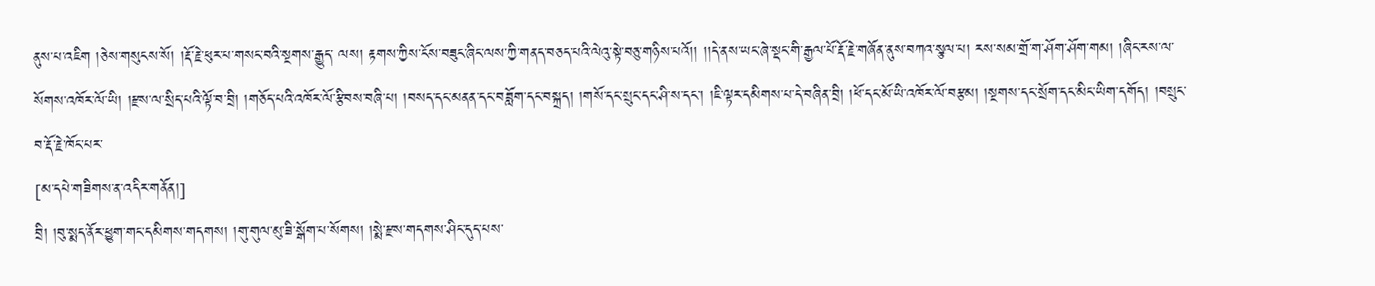ནུས་པ་འཇིག །ཅེས་གསུངས་སོ། །རྡོ་རྗེ་ཕུར་པ་གསང་བའི་སྔགས་རྒྱུད་ ལས། རྟགས་ཀྱིས་ངོས་བཟུང་ཞིང་ལས་ཀྱི་གནད་བཅད་པའི་ལེའུ་སྟེ་བཅུ་གཉིས་པའོ།། །།དེ་ནས་ཡང་ཞེ་སྡང་གི་རྒྱལ་པོ་རྡོ་རྗེ་གཞོན་ནུས་བཀའ་སྩལ་པ། རས་སམ་གྲོ་ག་ཤོག་ཤོག་གམ། །ཞིང་རས་ལ་སོགས་འཁོར་ལོ་ཡི། །རྫས་ལ་སྲིད་པའི་ལྟོ་བ་བྲི། །གཅོད་པའི་འཁོར་ལོ་རྩིབས་བཞི་པ། །བསད་དང་མནན་དང་བཟློག་དང་བསྐྲད། །གསོ་དང་སྲུང་དང་ཤི་ས་དང་། །ཇི་ལྟར་དམིགས་པ་དེ་བཞིན་བྲི། །ཕོ་དང་མོ་ཡི་འཁོར་ལོ་བརྩམ། །སྔགས་དང་སྲོག་དང་མིང་ཡིག་དགོད། །བསྲུང་བ་རྡོ་རྗེ་ཁོང་པར་
[མ་དཔེ་གཟིགས་ན་འདིར་གནོན།]
བྲི། །བུ་སྨད་ནོར་ཕྱུག་གང་དམིགས་གདགས། །གུ་གུལ་མུ་ཟི་སྒོག་པ་སོགས། །སྨེ་རྫས་གདགས་ཤིང་དུད་པས་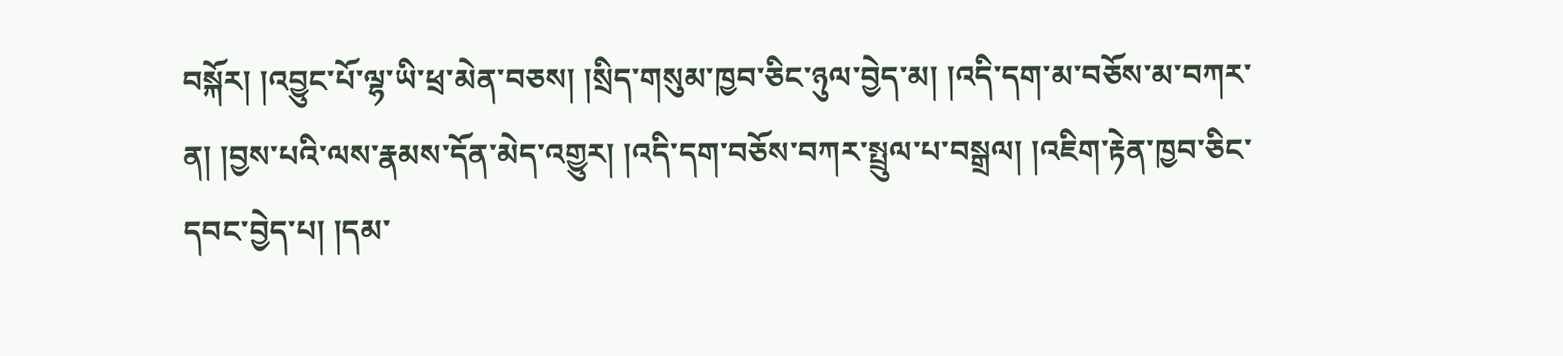བསྐོར། །འབྱུང་པོ་ལྷ་ཡི་ཕྲ་མེན་བཅས། །སྲིད་གསུམ་ཁྱབ་ཅིང་ཉུལ་བྱེད་མ། །འདི་དག་མ་བཅོས་མ་བཀར་ན། །བྱས་པའི་ལས་རྣམས་དོན་མེད་འགྱུར། །འདི་དག་བཅོས་བཀར་སྤྲུལ་པ་བསྒྲལ། །འཇིག་རྟེན་ཁྱབ་ཅིང་དབང་བྱེད་པ། །དམ་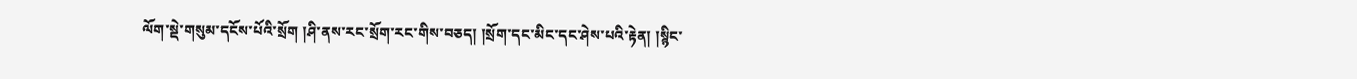ལོག་སྡེ་གསུམ་དངོས་པོའི་སྲོག །ཤི་ནས་རང་སྲོག་རང་གིས་བཅད། །སྲོག་དང་མིང་དང་ཤེས་པའི་རྟེན། །སྙིང་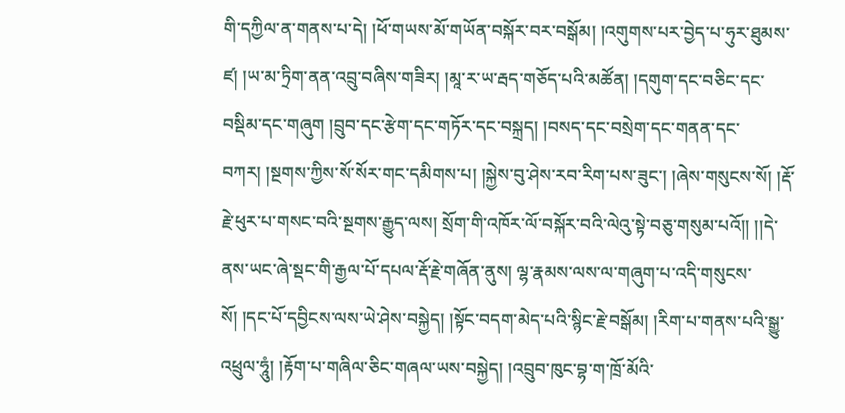གི་དཀྱིལ་ན་གནས་པ་དེ། །ཕོ་གཡས་མོ་གཡོན་བསྐོར་བར་བསྒོམ། །འགུགས་པར་བྱེད་པ་ཧུར་ཐུམས་ཛ། །ཡ་མ་ཏྲིག་ནན་འབྲུ་བཞིས་གཟིར། །མཱ་ར་ཡ་རྦད་གཅོད་པའི་མཚོན། །དགུག་དང་བཅིང་དང་བསྡིམ་དང་གཞུག །བྲུབ་དང་རྩེག་དང་གཏོར་དང་བསྐྲད། །བསད་དང་བསྲེག་དང་གནན་དང་བཀར། །སྔགས་ཀྱིས་སོ་སོར་གང་དམིགས་པ། །སྐྱེས་བུ་ཤེས་རབ་རིག་པས་ཟུང་། །ཞེས་གསུངས་སོ། །རྡོ་རྗེ་ཕུར་པ་གསང་བའི་སྔགས་རྒྱུད་ལས། སྲོག་གི་འཁོར་ལོ་བསྐོར་བའི་ལེའུ་སྟེ་བཅུ་གསུམ་པའོ།། །།དེ་ནས་ཡང་ཞེ་སྡང་གི་རྒྱལ་པོ་དཔལ་རྡོ་རྗེ་གཞོན་ནུས། ལྷ་རྣམས་ལས་ལ་གཞུག་པ་འདི་གསུངས་སོ། །དང་པོ་དབྱིངས་ལས་ཡེ་ཤེས་བསྐྱེད། །སྟོང་བདག་མེད་པའི་སྙིང་རྗེ་བསྒོམ། །རིག་པ་གནས་པའི་སྒྱུ་འཕྲུལ་ཧཱུཾ། །རྟོག་པ་གཞིལ་ཅིང་གཞལ་ཡས་བསྐྱེད། །འབྲུབ་ཁུང་བྷ་ག་ཁྲོ་མོའི་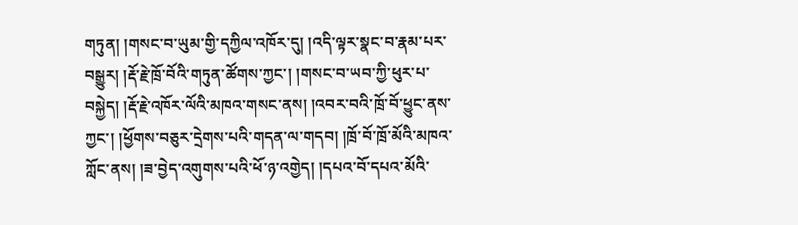གཏུན། །གསང་བ་ཡུམ་གྱི་དཀྱིལ་འཁོར་དུ། །འདི་ལྟར་སྣང་བ་རྣམ་པར་བསྒྱུར། །རྡོ་རྗེ་ཁྲོ་བོའི་གཏུན་ཚོགས་ཀྱང་། །གསང་བ་ཡབ་ཀྱི་ཕུར་པ་བསྐྱེད། །རྡོ་རྗེ་འཁོར་ལོའི་མཁའ་གསང་ནས། །འབར་བའི་ཁྲོ་བོ་ཕྱུང་ནས་ཀྱང་། །ཕྱོགས་བཅུར་དྲེགས་པའི་གདན་ལ་གདབ། །ཁྲོ་བོ་ཁྲོ་མོའི་མཁའ་ཀློང་ནས། །ཟ་བྱེད་འགུགས་པའི་ཕོ་ཉ་འགྱེད། །དཔའ་བོ་དཔའ་མོའི་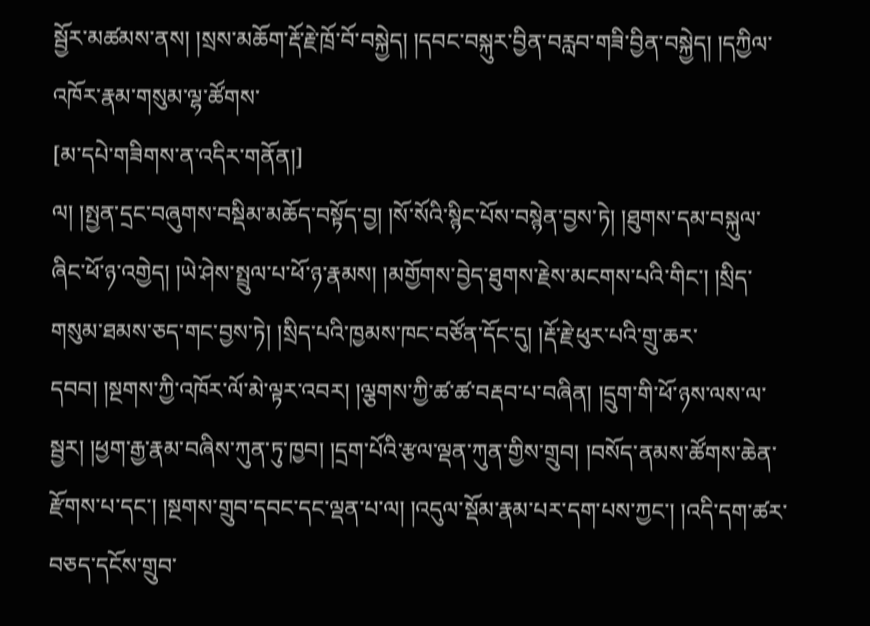སྦྱོར་མཚམས་ནས། །སྲས་མཆོག་རྡོ་རྗེ་ཁྲོ་བོ་བསྐྱེད། །དབང་བསྐུར་བྱིན་བརླབ་གཟི་བྱིན་བསྐྱེད། །དཀྱིལ་འཁོར་རྣམ་གསུམ་ལྷ་ཚོགས་
[མ་དཔེ་གཟིགས་ན་འདིར་གནོན།]
ལ། །སྤྱན་དྲང་བཞུགས་བསྡིམ་མཆོད་བསྟོད་བྱ། །སོ་སོའི་སྙིང་པོས་བསྙེན་བྱས་ཏེ། །ཐུགས་དམ་བསྐུལ་ཞིང་ཕོ་ཉ་འགྱེད། །ཡེ་ཤེས་སྤྲུལ་པ་ཕོ་ཉ་རྣམས། །མགྱོགས་བྱེད་ཐུགས་རྗེས་མངགས་པའི་གིང་། །སྲིད་གསུམ་ཐམས་ཅད་གང་བྱས་ཏེ། །སྲིད་པའི་ཁྱམས་ཁང་བཙོན་དོང་དུ། །རྡོ་རྗེ་ཕུར་པའི་གྲུ་ཆར་དབབ། །སྔགས་ཀྱི་འཁོར་ལོ་མེ་ལྟར་འབར། །ལྕགས་ཀྱི་ཚ་ཚ་བརྡབ་པ་བཞིན། །དྲུག་གི་ཕོ་ཉས་ལས་ལ་སྦྱར། །ཕྱག་རྒྱ་རྣམ་བཞིས་ཀུན་ཏུ་ཁྱབ། །དྲག་པོའི་རྩལ་ལྡན་ཀུན་གྱིས་གྲུབ། །བསོད་ནམས་ཚོགས་ཆེན་རྫོགས་པ་དང་། །སྔགས་གྲུབ་དབང་དང་ལྡན་པ་ལ། །འདུལ་སྡོམ་རྣམ་པར་དག་པས་ཀྱང་། །འདི་དག་ཚར་བཅད་དངོས་གྲུབ་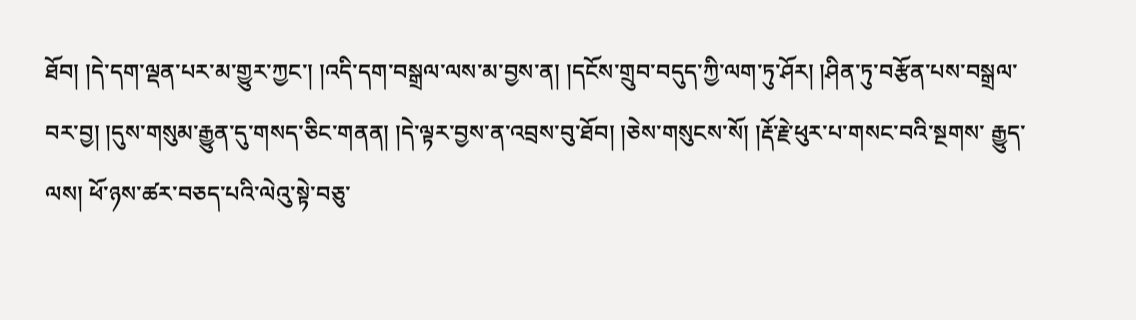ཐོབ། །དེ་དག་ལྡན་པར་མ་གྱུར་ཀྱང་། །འདི་དག་བསྒྲལ་ལས་མ་བྱས་ན། །དངོས་གྲུབ་བདུད་ཀྱི་ལག་ཏུ་ཤོར། །ཤིན་ཏུ་བརྩོན་པས་བསྒྲལ་བར་བྱ། །དུས་གསུམ་རྒྱུན་དུ་གསད་ཅིང་གནན། །དེ་ལྟར་བྱས་ན་འབྲས་བུ་ཐོབ། །ཅེས་གསུངས་སོ། །རྡོ་རྗེ་ཕུར་པ་གསང་བའི་སྔགས་ རྒྱུད་ལས། ཕོ་ཉས་ཚར་བཅད་པའི་ལེའུ་སྟེ་བཅུ་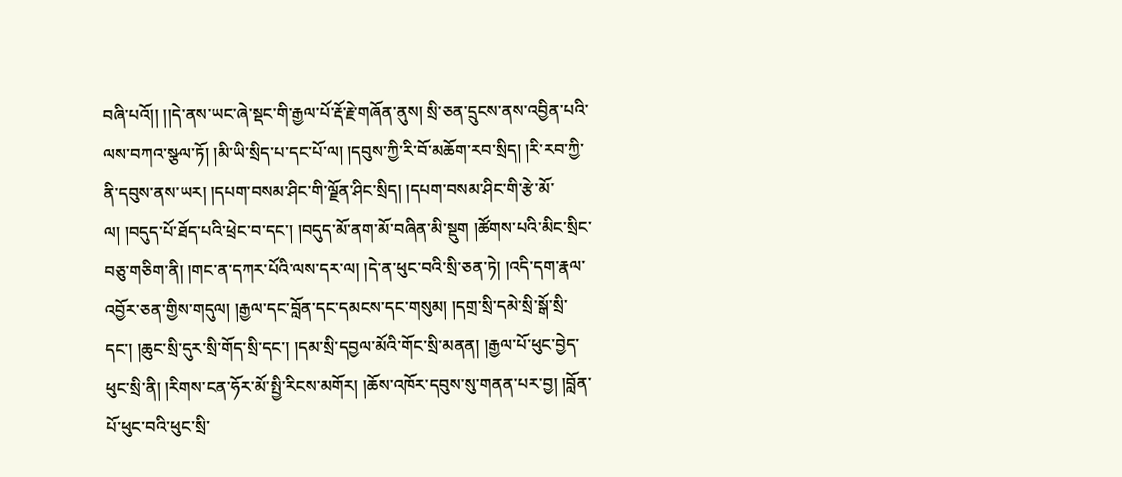བཞི་པའོ།། །།དེ་ནས་ཡང་ཞེ་སྡང་གི་རྒྱལ་པོ་རྡོ་རྗེ་གཞོན་ནུས། སྲི་ཅན་དྲུངས་ནས་འབྱིན་པའི་ལས་བཀའ་སྩལ་ཏོ། །མི་ཡི་སྲིད་པ་དང་པོ་ལ། །དབུས་ཀྱི་རི་བོ་མཆོག་རབ་སྲིད། །རི་རབ་ཀྱི་ནི་དབུས་ནས་ཡར། །དཔག་བསམ་ཤིང་གི་ལྗོན་ཤིང་སྲིད། །དཔག་བསམ་ཤིང་གི་རྩེ་མོ་ལ། །བདུད་པོ་ཐོད་པའི་ཕྲེང་བ་དང་། །བདུད་མོ་ནག་མོ་བཞིན་མི་སྡུག །ཚོགས་པའི་མིང་སྲིང་བཅུ་གཅིག་ནི། །གང་ན་དཀར་པོའི་ལས་དར་ལ། །དེ་ན་ཕུང་བའི་སྲི་ཅན་ཏེ། །འདི་དག་རྣལ་འབྱོར་ཅན་གྱིས་གདུལ། །རྒྱལ་དང་བློན་དང་དམངས་དང་གསུམ། །དགྲ་སྲི་དམེ་སྲི་སྒོ་སྲི་དང་། །ཆུང་སྲི་དུར་སྲི་གོད་སྲི་དང་། །དམ་སྲི་དབྱལ་མོའི་གོང་སྲི་མནན། །རྒྱལ་པོ་ཕུང་བྱེད་ཕུང་སྲི་ནི། །རིགས་ངན་ཧོར་མོ་སྤྱི་རིངས་མགོར། །ཆོས་འཁོར་དབུས་སུ་གནན་པར་བྱ། །བློན་པོ་ཕུང་བའི་ཕུང་སྲི་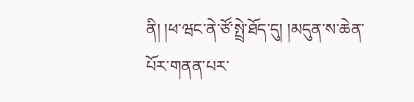ནི། །ཕ་ཝང་ནེ་ཙོ་སྤྲེ་ཐོད་དུ། །མདུན་ས་ཆེན་པོར་གནན་པར་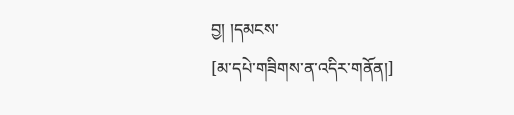བྱ། །དམངས་
[མ་དཔེ་གཟིགས་ན་འདིར་གནོན།]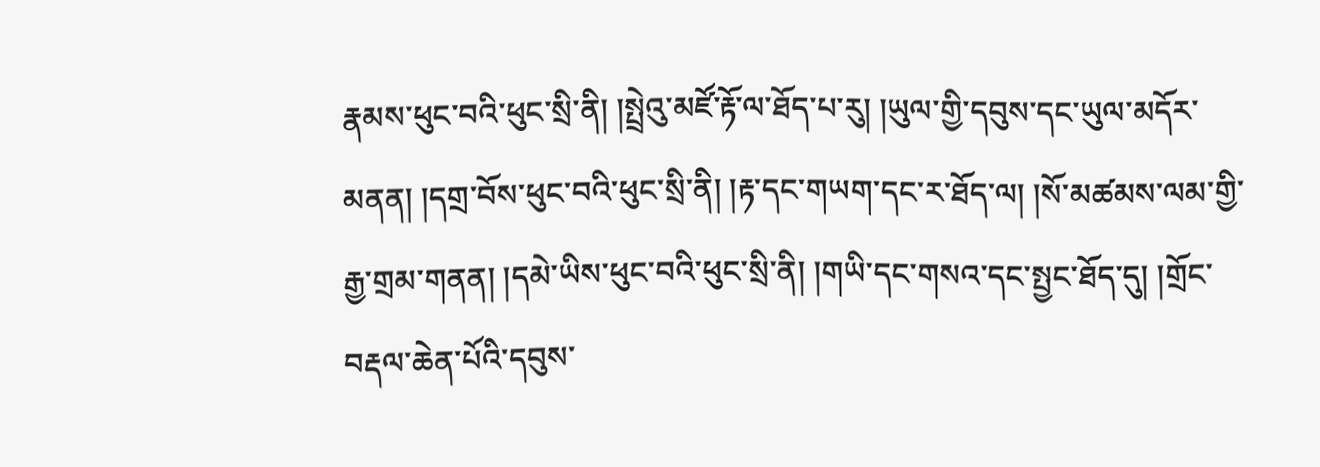རྣམས་ཕུང་བའི་ཕུང་སྲི་ནི། །སྤྲེའུ་མཛོ་རྟོ་ལ་ཐོད་པ་རུ། །ཡུལ་གྱི་དབུས་དང་ཡུལ་མདོར་མནན། །དགྲ་བོས་ཕུང་བའི་ཕུང་སྲི་ནི། །རྟ་དང་གཡག་དང་ར་ཐོད་ལ། །སོ་མཚམས་ལམ་གྱི་རྒྱ་གྲམ་གནན། །དམེ་ཡིས་ཕུང་བའི་ཕུང་སྲི་ནི། །གཡི་དང་གསའ་དང་སྤྱང་ཐོད་དུ། །གྲོང་བརྡལ་ཆེན་པོའི་དབུས་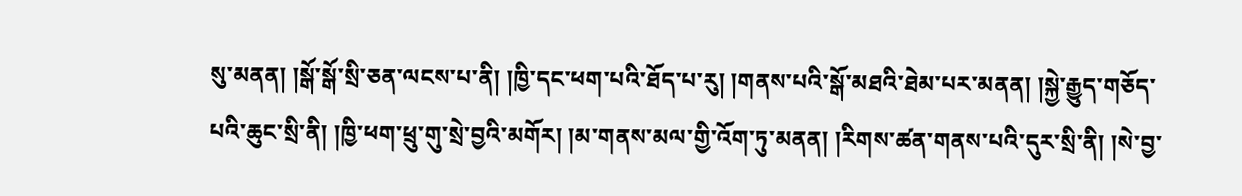སུ་མནན། །སྒོ་སྒོ་སྲི་ཅན་ལངས་པ་ནི། །ཁྱི་དང་ཕག་པའི་ཐོད་པ་རུ། །གནས་པའི་སྒོ་མཐའི་ཐེམ་པར་མནན། །སྐྱེ་རྒྱུད་གཅོད་པའི་ཆུང་སྲི་ནི། །ཁྱི་ཕག་ཕྲུ་གུ་སྲེ་བྱའི་མགོར། །མ་གནས་མལ་གྱི་འོག་ཏུ་མནན། །རིགས་ཚན་གནས་པའི་དུར་སྲི་ནི། །སེ་བྱ་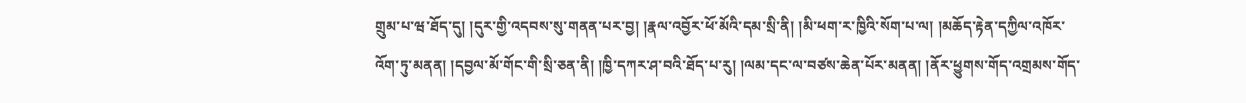གྲུམ་པ་ཝ་ཐོད་དུ། །དུར་གྱི་འདབས་སུ་གནན་པར་བྱ། །རྣལ་འབྱོར་ཕོ་མོའི་དམ་སྲི་ནི། །མི་ཕག་ར་ཁྱིའི་སོག་པ་ལ། །མཆོད་རྟེན་དཀྱིལ་འཁོར་འོག་ཏུ་མནན། །དབྱལ་མོ་གོང་གི་སྲི་ཅན་ནི། །ཁྱི་དཀར་ཤ་བའི་ཐོད་པ་རུ། །ལམ་དང་ལ་བཙས་ཆེན་པོར་མནན། །ནོར་ཕྱུགས་གོད་འགྲམས་གོད་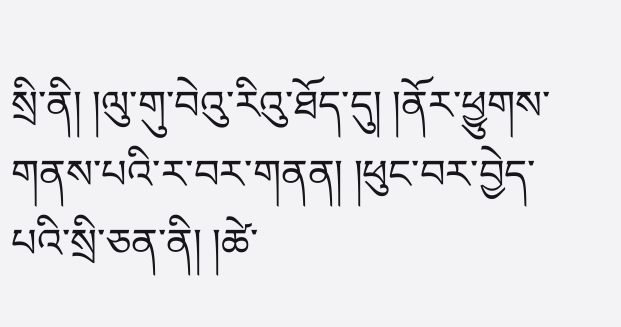སྲི་ནི། །ལུ་གུ་བེའུ་རིའུ་ཐོད་དུ། །ནོར་ཕྱུགས་གནས་པའི་ར་བར་གནན། །ཕུང་བར་བྱེད་པའི་སྲི་ཅན་ནི། །ཚེ་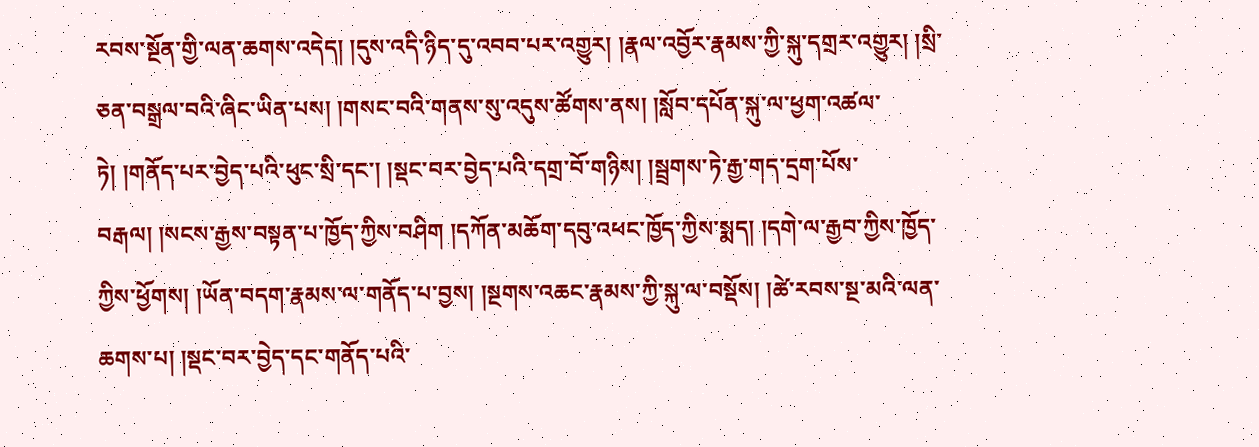རབས་སྔོན་གྱི་ལན་ཆགས་འདེད། །དུས་འདི་ཉིད་དུ་འབབ་པར་འགྱུར། །རྣལ་འབྱོར་རྣམས་ཀྱི་སྐུ་དགྲར་འགྱུར། །སྲི་ཅན་བསྒྲལ་བའི་ཞིང་ཡིན་པས། །གསང་བའི་གནས་སུ་འདུས་ཚོགས་ནས། །སློབ་དཔོན་སྐུ་ལ་ཕྱག་འཚལ་ཏེ། །གནོད་པར་བྱེད་པའི་ཕུང་སྲི་དང་། །སྡང་བར་བྱེད་པའི་དགྲ་བོ་གཉིས། །སྦྲགས་ཏེ་རྒྱ་གད་དྲག་པོས་བརྒལ། །སངས་རྒྱས་བསྟན་པ་ཁྱོད་ཀྱིས་བཤིག །དཀོན་མཆོག་དབུ་འཕང་ཁྱོད་ཀྱིས་སྨད། །དགེ་ལ་རྒྱབ་ཀྱིས་ཁྱོད་ཀྱིས་ཕྱོགས། །ཡོན་བདག་རྣམས་ལ་གནོད་པ་བྱས། །སྔགས་འཆང་རྣམས་ཀྱི་སྐུ་ལ་བསྡོས། །ཚེ་རབས་སྔ་མའི་ལན་ཆགས་པ། །སྡང་བར་བྱེད་དང་གནོད་པའི་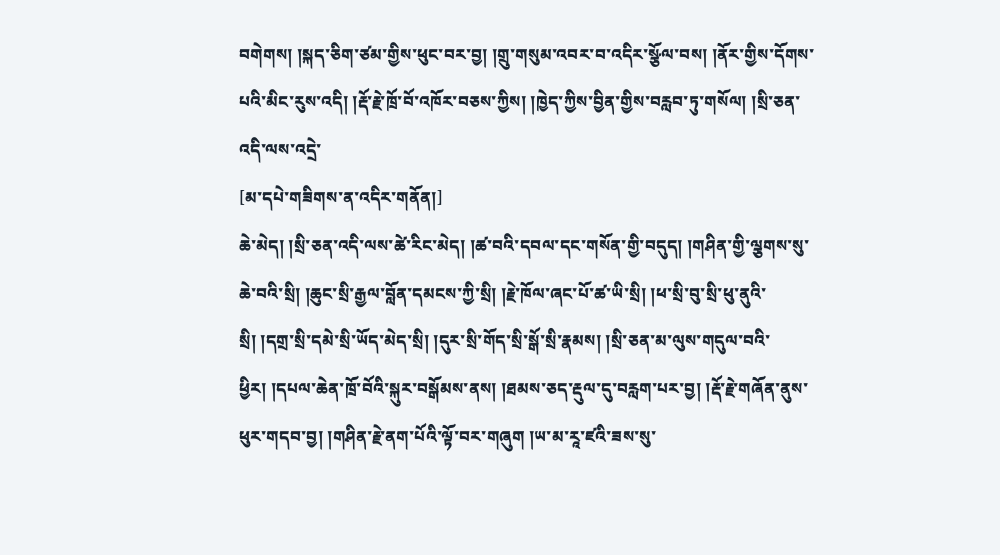བགེགས། །སྐད་ཅིག་ཙམ་གྱིས་ཕུང་བར་བྱ། །གྲུ་གསུམ་འབར་བ་འདིར་སྩོལ་བས། །ནོར་གྱིས་དོགས་པའི་མིང་རུས་འདི། །རྡོ་རྗེ་ཁྲོ་བོ་འཁོར་བཅས་ཀྱིས། །ཁྱེད་ཀྱིས་བྱིན་གྱིས་བརླབ་ཏུ་གསོལ། །སྲི་ཅན་འདི་ལས་འདྲེ་
[མ་དཔེ་གཟིགས་ན་འདིར་གནོན།]
ཆེ་མེད། །སྲི་ཅན་འདི་ལས་ཚེ་རིང་མེད། །ཚ་བའི་དབལ་དང་གསོན་གྱི་བདུད། །གཤིན་གྱི་ལྕགས་སུ་ཆེ་བའི་སྲི། །ཆུང་སྲི་རྒྱལ་བློན་དམངས་ཀྱི་སྲི། །རྗེ་ཁོལ་ཞང་པོ་ཚ་ཡི་སྲི། །ཕ་སྲི་བུ་སྲི་ཕུ་ནུའི་སྲི། །དགྲ་སྲི་དམེ་སྲི་ཡོད་མེད་སྲི། །དུར་སྲི་གོད་སྲི་སྒོ་སྲི་རྣམས། །སྲི་ཅན་མ་ལུས་གདུལ་བའི་ཕྱིར། །དཔལ་ཆེན་ཁྲོ་བོའི་སྐུར་བསྒོམས་ནས། །ཐམས་ཅད་རྡུལ་དུ་བརླག་པར་བྱ། །རྡོ་རྗེ་གཞོན་ནུས་ཕུར་གདབ་བྱ། །གཤིན་རྗེ་ནག་པོའི་ལྟོ་བར་གཞུག །ཡ་མ་རཱ་ཛའི་ཟས་སུ་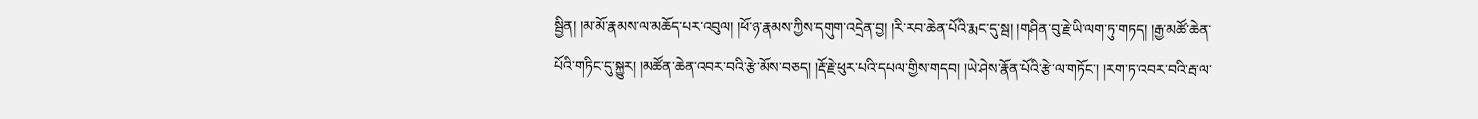སྦྱིན། །མ་མོ་རྣམས་ལ་མཆོད་པར་འབུལ། །ཕོ་ཉ་རྣམས་ཀྱིས་དགུག་འདྲེན་བྱ། །རི་རབ་ཆེན་པོའི་རྨང་དུ་སྦ། །གཤིན་བུ་རྗེ་ཡི་ལག་ཏུ་གཏད། །རྒྱ་མཚོ་ཆེན་པོའི་གཏིང་དུ་སྐྱུར། །མཚོན་ཆེན་འབར་བའི་རྩེ་མོས་བཅད། །རྡོ་རྗེ་ཕུར་པའི་དཔལ་གྱིས་གདབ། །ཡེ་ཤེས་རྣོན་པོའི་རྩེ་ལ་གཏོང་། །རག་ཏ་འབར་བའི་རྦ་ལ་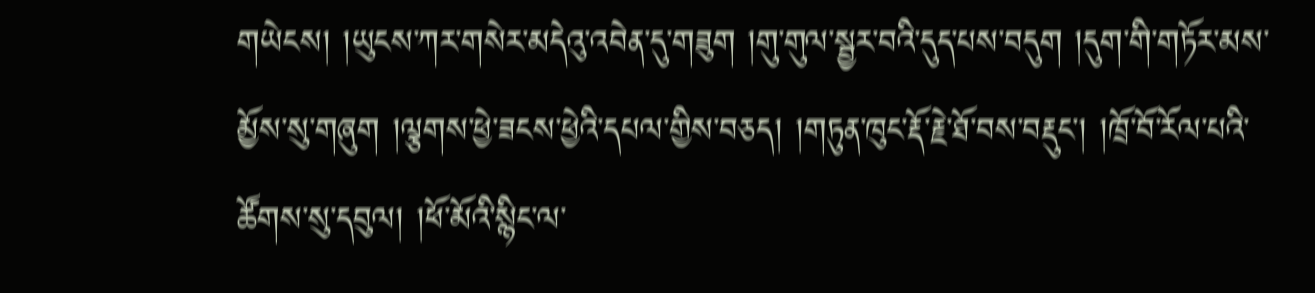གཡེངས། །ཡུངས་ཀར་གསེར་མདེའུ་འབེན་དུ་གཟུག །གུ་གུལ་སྦྱར་བའི་དུད་པས་བདུག །དུག་གི་གཏོར་མས་མྱོས་སུ་གཞུག །ལྕགས་ཕྱེ་ཟངས་ཕྱེའི་དཔལ་གྱིས་བཅད། །གཏུན་ཁུང་རྡོ་རྗེ་ཐོ་བས་བརྡུང་། །ཁྲོ་བོ་རོལ་པའི་ཚོགས་སུ་དབུལ། །ཕོ་མོའི་སྙིང་ལ་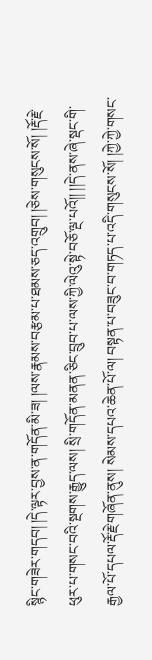སྙིང་གཟེར་གདབ། །དེ་ལྟར་བྱས་ན་གདོན་མི་ཟ། །ལས་རྣམས་བརྩམ་པ་ཐམས་ཅད་འགྲུབ། །ཅེས་གསུངས་སོ། །རྡོ་རྗེ་ཕུར་པ་གསང་བའི་སྔགས་རྒྱུད་ལས། སྲི་གདོན་མནན་ཅིང་བྲུབ་པ་ལས་ཀྱི་ལེའུ་སྟེ་བཅོ་ལྔ་པའོ།། །།དེ་ནས་ཞེ་སྡང་གི་རྒྱལ་པོ་དཔལ་རྡོ་རྗེ་གཞོན་ནུས། སེམས་དཔའ་ཆེན་པོ་ལ། བསྟན་པ་བཟུང་བ་གཏད་པ་འདི་གསུངས་སོ། །ཀྱེ་ཀྱེ་གསང་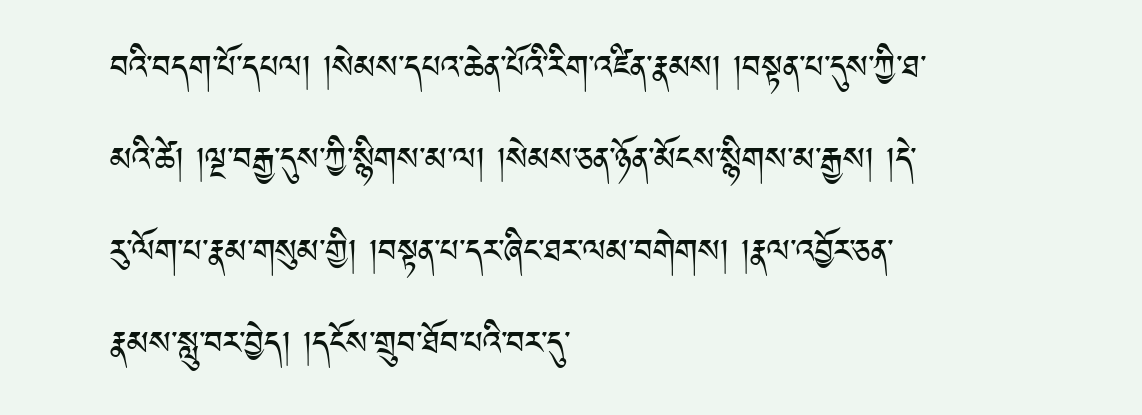བའི་བདག་པོ་དཔལ། །སེམས་དཔའ་ཆེན་པོའི་རིག་འཛིན་རྣམས། །བསྟན་པ་དུས་ཀྱི་ཐ་མའི་ཚེ། །ལྔ་བརྒྱ་དུས་ཀྱི་སྙིགས་མ་ལ། །སེམས་ཅན་ཉོན་མོངས་སྙིགས་མ་རྒྱས། །དེ་རུ་ལོག་པ་རྣམ་གསུམ་གྱི། །བསྟན་པ་དར་ཞིང་ཐར་ལམ་བགེགས། །རྣལ་འབྱོར་ཅན་རྣམས་སླུ་བར་བྱེད། །དངོས་གྲུབ་ཐོབ་པའི་བར་དུ་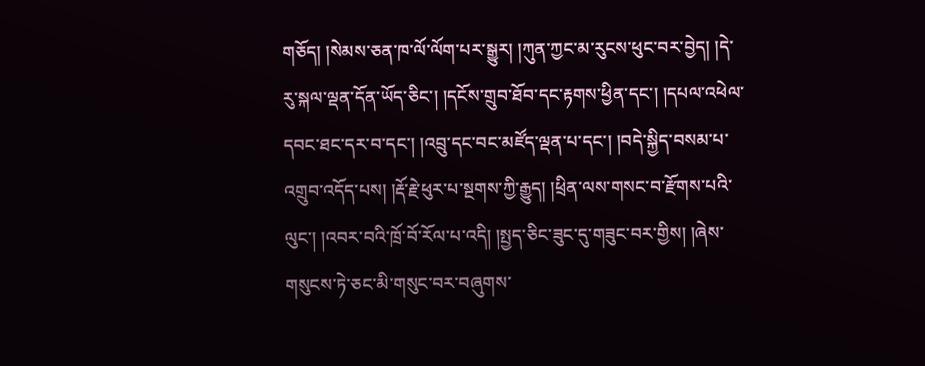གཅོད། །སེམས་ཅན་ཁ་ལོ་ལོག་པར་སྒྱུར། །ཀུན་ཀྱང་མ་རུངས་ཕུང་བར་བྱེད། །དེ་
རུ་སྐལ་ལྡན་དོན་ཡོད་ཅིང་། །དངོས་གྲུབ་ཐོབ་དང་རྟགས་ཕྱིན་དང་། །དཔལ་འཕེལ་དབང་ཐང་དར་བ་དང་། །འབྲུ་དང་བང་མཛོད་ལྡན་པ་དང་། །བདེ་སྐྱིད་བསམ་པ་འགྲུབ་འདོད་པས། །རྡོ་རྗེ་ཕུར་པ་སྔགས་ཀྱི་རྒྱུད། །ཕྲིན་ལས་གསང་བ་རྫོགས་པའི་ལུང་། །འབར་བའི་ཁྲོ་བོ་རོལ་པ་འདི། །སྤྱད་ཅིང་ཟུང་དུ་གཟུང་བར་གྱིས། །ཞེས་གསུངས་ཏེ་ཅང་མི་གསུང་བར་བཞུགས་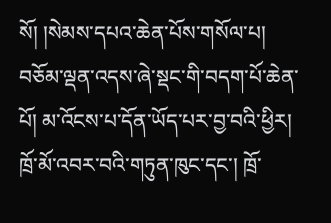སོ། །སེམས་དཔའ་ཆེན་པོས་གསོལ་པ། བཅོམ་ལྡན་འདས་ཞེ་སྡང་གི་བདག་པོ་ཆེན་པོ། མ་འོངས་པ་དོན་ཡོད་པར་བྱ་བའི་ཕྱིར། ཁྲོ་མོ་འབར་བའི་གཏུན་ཁུང་དང་། ཁྲོ་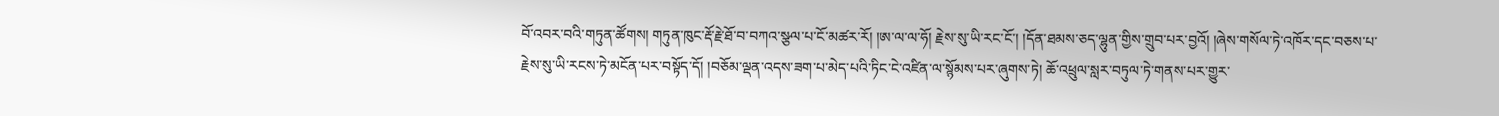བོ་འབར་བའི་གཏུན་ཚོགས། གཏུན་ཁུང་རྡོ་རྗེ་ཐོ་བ་བཀའ་སྩལ་པ་ངོ་མཚར་རོ། །ཨ་ལ་ལ་ཧོ། རྗེས་སུ་ཡི་རང་ངོ་། །དོན་ཐམས་ཅད་ལྷུན་གྱིས་གྲུབ་པར་བྱའོ། །ཞེས་གསོལ་ཏེ་འཁོར་དང་བཅས་པ་རྗེས་སུ་ཡི་རངས་ཏེ་མངོན་པར་བསྟོད་དོ། །བཅོམ་ལྡན་འདས་ཟག་པ་མེད་པའི་ཏིང་ངེ་འཛིན་ལ་སྙོམས་པར་ཞུགས་ཏེ། ཆོ་འཕྲུལ་སླར་བཏུལ་ཏེ་གནས་པར་གྱུར་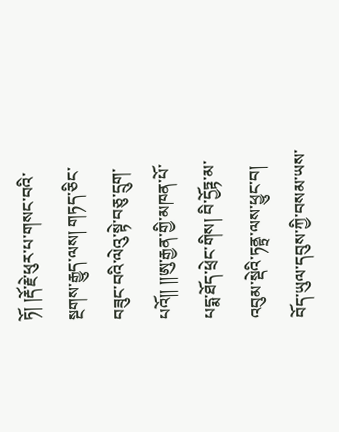ཏོ། །རྡོ་རྗེ་ཕུར་པ་གསང་བའི་སྔགས་རྒྱུད་ལས། གཏད་ཅིང་བཟུང་བའི་ལེའུ་སྟེ་བཅུ་དྲུག་པའོ།། །།ཨུ་རྒྱན་གྱི་མཁན་པོ་པདྨ་ཐོད་ཕྲེང་གིས། བི་དྱོཏྟ་མ་འབུམ་སྡེའི་ཏནྟྲ་ལས་ཕྱུང་བ། བོད་ཡུལ་དབུས་ཀྱི་བསམ་ཡས་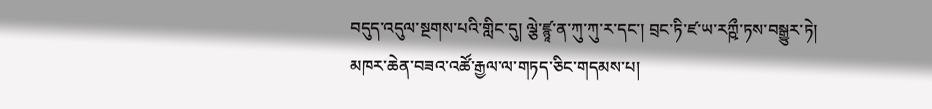བདུད་འདུལ་སྔགས་པའི་གླིང་དུ། ལྕེ་ཛྙཱ་ན་ཀུ་ཀུ་ར་དང་། བྲང་ཏི་ཛ་ཡ་རཀྵྀ་ཏས་བསྒྱུར་ཏེ། མཁར་ཆེན་བཟའ་འཚོ་རྒྱལ་ལ་གཏད་ཅིང་གདམས་པ།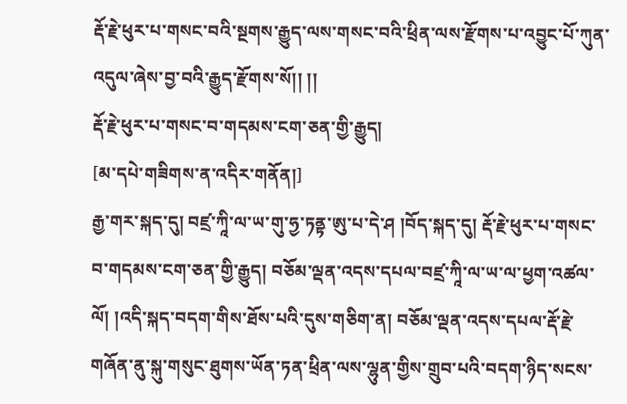རྡོ་རྗེ་ཕུར་པ་གསང་བའི་སྔགས་རྒྱུད་ལས་གསང་བའི་ཕྲིན་ལས་རྫོགས་པ་འབྱུང་པོ་ཀུན་འདུལ་ཞེས་བྱ་བའི་རྒྱུད་རྫོགས་སོ།། །།
རྡོ་རྗེ་ཕུར་པ་གསང་བ་གདམས་ངག་ཅན་གྱི་རྒྱུད།
[མ་དཔེ་གཟིགས་ན་འདིར་གནོན།]
རྒྱ་གར་སྐད་དུ། བཛྲ་ཀཱི་ལ་ཡ་གུ་ཧྱ་ཏནྟ་ཨུ་པ་དེ་ཤ །བོད་སྐད་དུ། རྡོ་རྗེ་ཕུར་པ་གསང་བ་གདམས་ངག་ཅན་གྱི་རྒྱུད། བཅོམ་ལྡན་འདས་དཔལ་བཛྲ་ཀཱི་ལ་ཡ་ལ་ཕྱག་འཚལ་ལོ། །འདི་སྐད་བདག་གིས་ཐོས་པའི་དུས་གཅིག་ན། བཅོམ་ལྡན་འདས་དཔལ་རྡོ་རྗེ་གཞོན་ནུ་སྐུ་གསུང་ཐུགས་ཡོན་ཏན་ཕྲིན་ལས་ལྷུན་གྱིས་གྲུབ་པའི་བདག་ཉིད་སངས་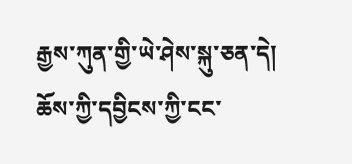རྒྱས་ཀུན་གྱི་ཡེ་ཤེས་སྐུ་ཅན་དེ། ཆོས་ཀྱི་དབྱིངས་ཀྱི་ངང་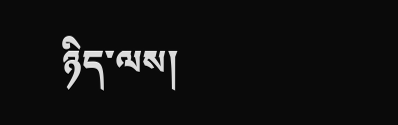ཉིད་ལས།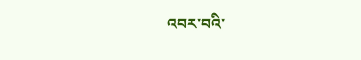འབར་བའི་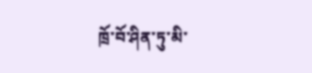ཁྲོ་བོ་ཤིན་ཏུ་མི་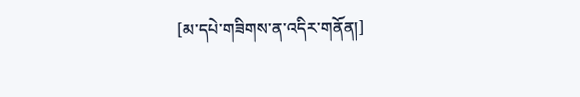[མ་དཔེ་གཟིགས་ན་འདིར་གནོན།]